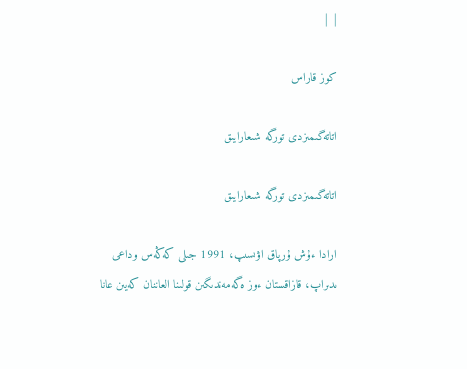|  |

كوز قاراس

اتاتەگىمىزدى تورگە شىعارايىق

اتاتەگىمىزدى تورگە شىعارايىق

ارادا ءۇش ۇرپاق اۋىسىپ، 1991 جىلى كەڭەس وداعى ىدىراپ، قازاقستان ءوز ەگەمەندىگىن قولىنا العاننان كەيىن عانا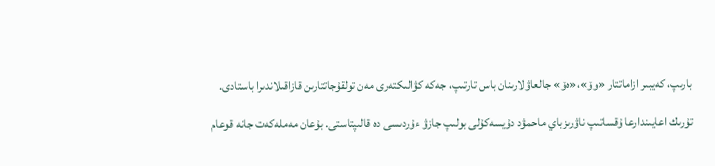بارىپ، كەيبىر ازاماتتار «وۆ»،«ەۆ» جالعاۋلارىنان باس تارتىپ، جەكە كۋالىكتەرى مەن تولقۇجاتتارىن قازاقىلاندىرا باستادى.

تۇرىك اعايىندارعا ۇقساتىپ ناۋرىزباي ماحمۋد دۇيسەكۇلى بولىپ جازۋ ءۇردىسى دە قالىپتاستى. بۇعان مەملەكەت جانە قوعام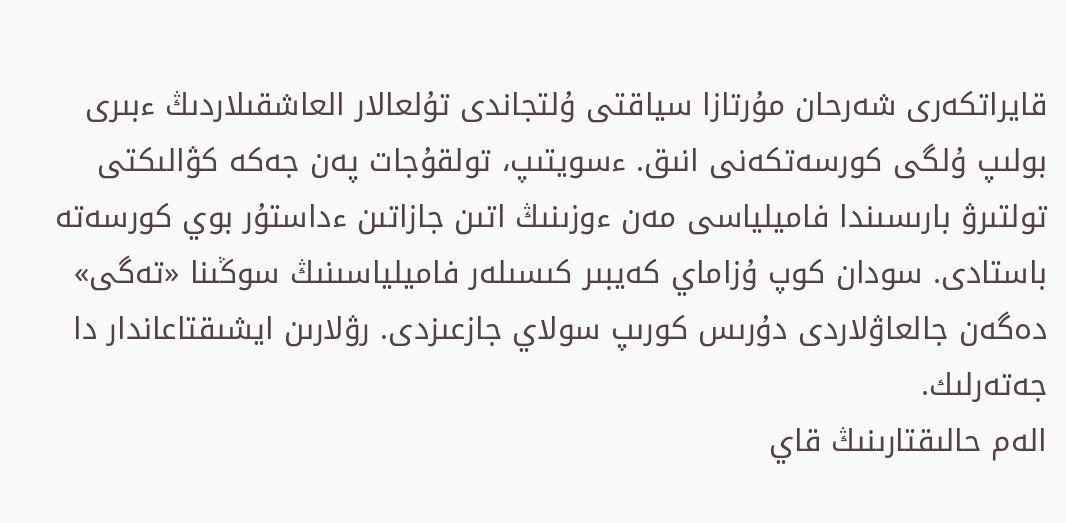قايراتكەرى شەرحان مۇرتازا سياقتى ۇلتجاندى تۇلعالار العاشقىلاردىڭ ءبىرى بولىپ ۇلگى كورسەتكەنى انىق. ءسويتىپ، تولقۇجات پەن جەكە كۋالىكتى تولتىرۋ بارىسىندا فاميلياسى مەن ءوزىنىڭ اتىن جازاتىن ءداستۇر بوي كورسەتە باستادى. سودان كوپ ۇزاماي كەيبىر كىسىلەر فاميلياسىنىڭ سوڭىنا «تەگى» دەگەن جالعاۋلاردى دۇرىس كورىپ سولاي جازعىزدى. رۋلارىن ايشىقتاعاندار دا جەتەرلىك.
الەم حالىقتارىنىڭ قاي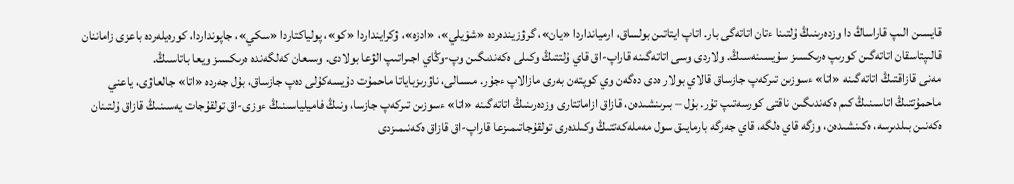قايسىن الىپ قاراساڭ دا وزدەرىنىڭ ۇلتىنا ءتان اتاتەگى بار. اتاپ ايتاتىن بولساق، ارميانداردا «يان»، گرۋزيندەردە «شۆيلي»، «ادزە»، ۋكراينداردا «كو»، پولياكتاردا «سكي»، جاپونداردا، كورەيلەردە باعزى زاماننان قالىپتاسقان اتاتەگىن كورىپ ەرىكسىز سۇيسىنەسىڭ. ولاردى وسى اتاتەگىنە قاراپ-اق قاي ۇلتتىڭ وكىلى ەكەندىگىن وپ-وڭاي اجىراتىپ الۋعا بولادى. وسىعان كەلگەندە ەرىكسىز ويعا باتاسىڭ.
مەنى قازاقتىڭ اتاتەگىنە «اتا» ءسوزىن تىركەپ جازساق قالاي بولار ەدى دەگەن وي كوپتەن بەرى مازالاپ ءجۇر. مىسالى، ناۋرىزباياتا ماحمۇت دۇيسەكۇلى دەپ جازساق، بۇل جەردە «اتا» جالعاۋى، ياعني ماحمۇتتىڭ اتاسىنىڭ كىم ەكەندىگىن ناقتى كورسەتىپ تۇر. بۇل – بىرىنشىدەن، قازاق ازاماتتارى وزدەرىنىڭ اتاتەگىنە «اتا» ءسوزىن تىركەپ جازسا، ونىڭ فاميلياسىنىڭ ءوزى-اق تولقۇجات يەسىنىڭ قازاق ۇلتىنان ەكەنىن بىلدىرسە، ەكىنشىدەن، وزگە قاي ەلگە، قاي جەرگە بارمايىق سول مەملەكەتتىڭ وكىلدەرى تولقۇجاتىمىزعا قاراپ-اق قازاق ەكەنىمىزدى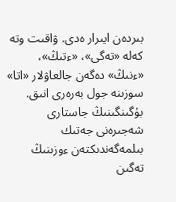بىردەن ايىرار ەدى. ۋاقىت وتە كەلە «تەگى»، «ءتىڭ»، «ءنىڭ» دەگەن جالعاۋلار «اتا» سوزىنە جول بەرەرى انىق.
بۇگىنگىنىڭ جاستارى شەجىرەنى جەتىك بىلمەگەندىكتەن ءوزىنىڭ تەگىن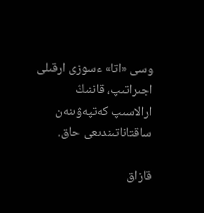وسى «اتا» ءسوزى ارقىلى اجىراتىپ، قاننىڭ ارالاسىپ كەتپەۋىنەن ساقتاناتىندىعى حاق.

قازاق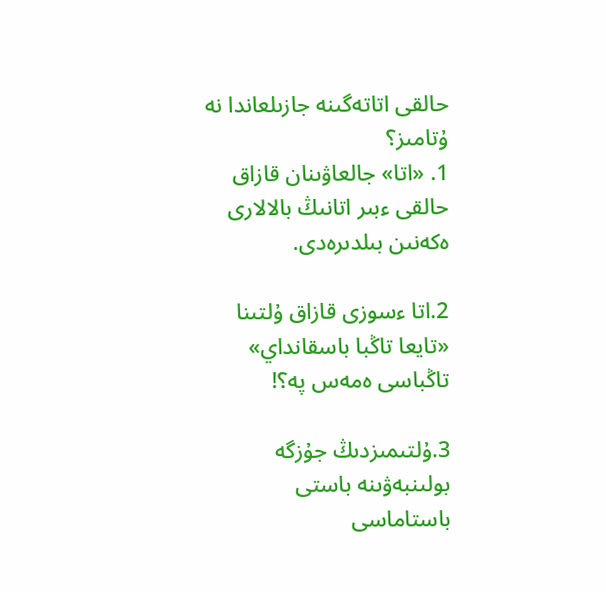حالقى اتاتەگىنە جازىلعاندا نە ۇتامىز؟
1. «اتا» جالعاۋىنان قازاق حالقى ءبىر اتانىڭ بالالارى ەكەنىن بىلدىرەدى.

2.اتا ءسوزى قازاق ۇلتىنا «تايعا تاڭبا باسقانداي» تاڭباسى ەمەس پە؟!

3.ۇلتىمىزدىڭ جۇزگە بولىنبەۋىنە باستى باستاماسى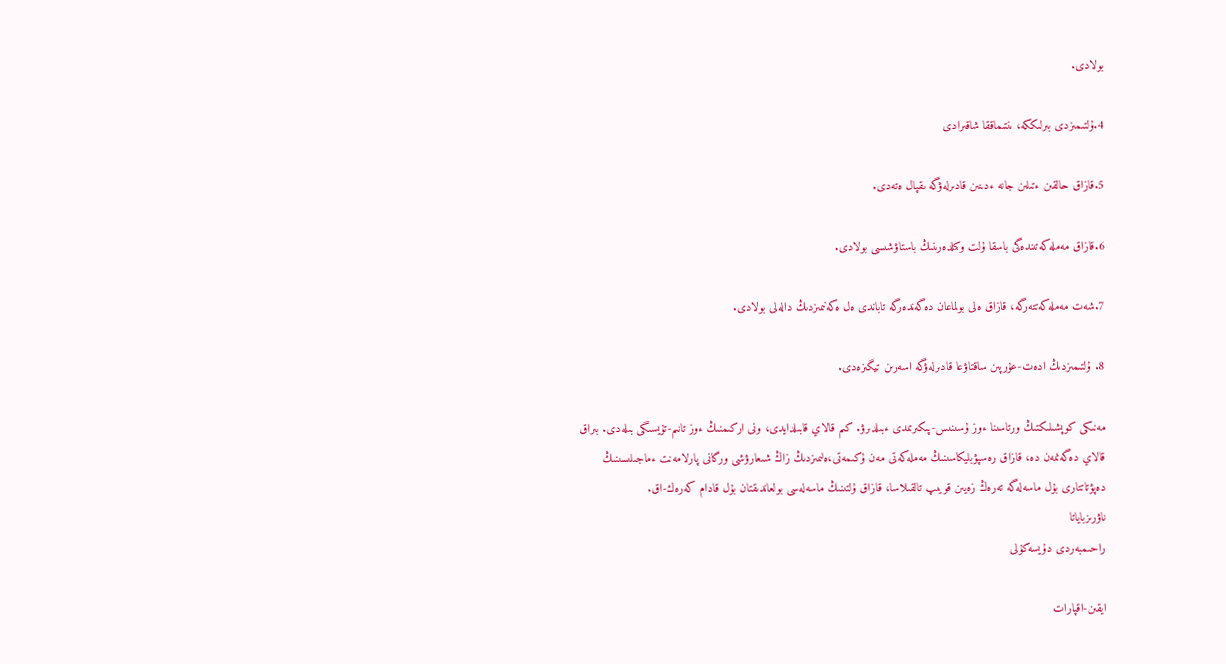بولادى.

4.ۇلتىمىزدى بىرلىككە، ىنتىماققا شاقىرادى

5.قازاق حالقىن ءتىلىن جانە ءدىنىن قادىرلەۋگە ىقپال ەتەدى.

6.قازاق مەملەكەتىندەگى باسقا ۇلت وكىلدەرىنىڭ باستاۋشىسى بولادى.

7.شەت مەملەكەتتەرگە، قازاق ەلى بولماعان دەگەندەرگە تاباندى ەل ەكەنىمىزدىڭ دالەلى بولادى.

8. ۇلتىمىزدىڭ ادەت-عۇرپىن ساقتاۋعا قادىرلەۋگە اسەرىن تيگىزەدى.

مەنىكى كوپشىلىكتىڭ ورتاسىنا ءوز ۇسىنىس-پىكىرىمدى ءبىلدىرۋ. كىم قالاي قابىلدايدى، ونى اركىمنىڭ ءوز تانىم-تۇيسىگى بىلەدى. بىراق قالاي دەگەنمەن دە، قازاق رەسپۋبليكاسىنىڭ مەملەكەتى مەن ۇكىمەتى،ەلىمىزدىڭ زاڭ شىعارۋشى ورگانى پارلامەنت ءماجىلىسىنىڭ دەپۋتاتتارى بۇل ماسەلەگە تەرەڭ زەيىن قويىپ تالقىلاسا، قازاق ۇلتىنىڭ ماسەلەسى بولعاندىقتان بۇل قادام كەرەك-اق.
ناۋرىزباياتا
راحىمبەردى دۇيسەكۇلى

ايقىن-اقپارات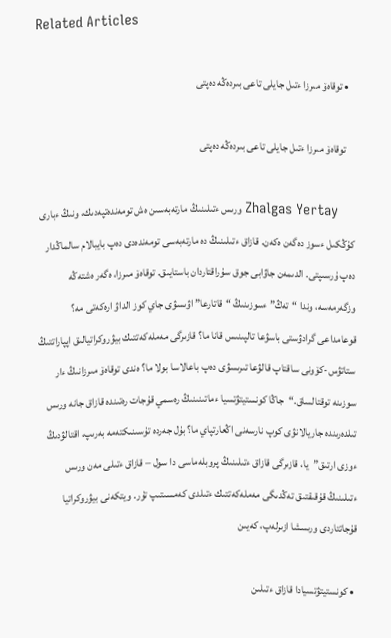Related Articles

  • توقاەۆ مىرزا ءتىل جايلى تاعى بىردەڭە دەپتى

    توقاەۆ مىرزا ءتىل جايلى تاعى بىردەڭە دەپتى

    Zhalgas Yertay ورىس ءتىلىنىڭ مارتەبەسىن ەش تومەندەتپەدىك، ونىڭ ءبارى كۇڭكىل ءسوز دەگەن ەكەن. قازاق ءتىلىنىڭ دە مارتەبەسى تومەندەدى دەپ بايبالام سالماڭدار دەپ ۇرسىپتى. الدىمەن جاۋابى جوق سۇراقتاردان باستايىق. توقاەۆ مىرزا، ەگەر ەشتەڭە وزگەرمەسە، وندا “تەڭ” ءسوزىنىڭ “قاتارعا” اۋىسۋى جاي كوز الداۋ ارەكەتى مە؟ قوعامداعى گرادۋستى باسۋعا تالپىنىس قانا ما؟ قازىرگى مەملەكەتتىك بيۋروكراتيالىق اپپاراتتىڭ ستاتۋس-كۆونى ساقتاپ قالۋعا تىرىسۋى دەپ باعالاسا بولا ما؟ ەندى توقاەۆ مىرزانىڭ ءار سوزىنە توقتالساق.“جاڭا كونستيتۋتسيا ءماتىنىنىڭ رەسمي قۇجات رەتىندە قازاق جانە ورىس تىلدەرىندە جاريالانۋى كوپ نارسەنى اڭعارتپاي ما؟ بۇل جەردە تۇسىنىكتەمە بەرىپ، اقتالۋدىڭ ءوزى ارتىق”يا، قازىرگى قازاق ءتىلىنىڭ پروبلەماسى دا سول – قازاق ءتىلى مەن ورىس ءتىلىنىڭ قۇقىقتىق تەڭدىگى مەملەكەتتىك ءتىلدى كەمسىتىپ تۇر. ويتكەنى بيۋروكراتيا قۇجاتتاردى ورىسشا ازىرلەپ، كەيىن

  • كونستيتۋتسيادا قازاق ءتىلىن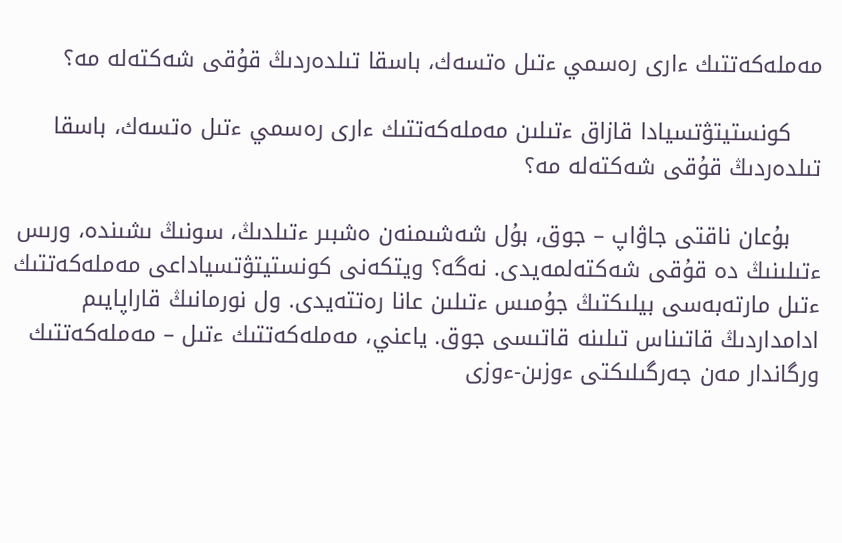مەملەكەتتىك ءارى رەسمي ءتىل ەتسەك، باسقا تىلدەردىڭ قۇقى شەكتەلە مە؟

    كونستيتۋتسيادا قازاق ءتىلىن مەملەكەتتىك ءارى رەسمي ءتىل ەتسەك، باسقا تىلدەردىڭ قۇقى شەكتەلە مە؟

    بۇعان ناقتى جاۋاپ – جوق، بۇل شەشىمنەن ەشبىر ءتىلدىڭ، سونىڭ ىشىندە، ورىس ءتىلىنىڭ دە قۇقى شەكتەلمەيدى. نەگە؟ ويتكەنى كونستيتۋتسياداعى مەملەكەتتىك ءتىل مارتەبەسى بيلىكتىڭ جۇمىس ءتىلىن عانا رەتتەيدى. ول نورمانىڭ قاراپايىم ادامداردىڭ قاتىناس تىلىنە قاتىسى جوق. ياعني، مەملەكەتتىك ءتىل – مەملەكەتتىك ورگاندار مەن جەرگىلىكتى ءوزىن-ءوزى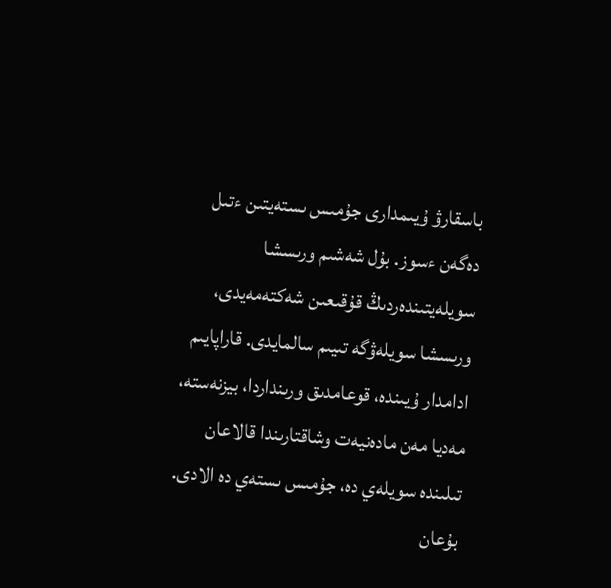باسقارۋ ۇيىمدارى جۇمىس ىستەيتىن ءتىل دەگەن ءسوز. بۇل شەشىم ورىسشا سويلەيتىندەردىڭ قۇقىعىن شەكتەمەيدى، ورىسشا سويلەۋگە تىيىم سالمايدى. قاراپايىم ادامدار ۇيىندە، قوعامدىق ورىنداردا، بيزنەستە، مەديا مەن مادەنيەت وشاقتارىندا قالاعان تىلىندە سويلەي دە، جۇمىس ىستەي دە الادى. بۇعان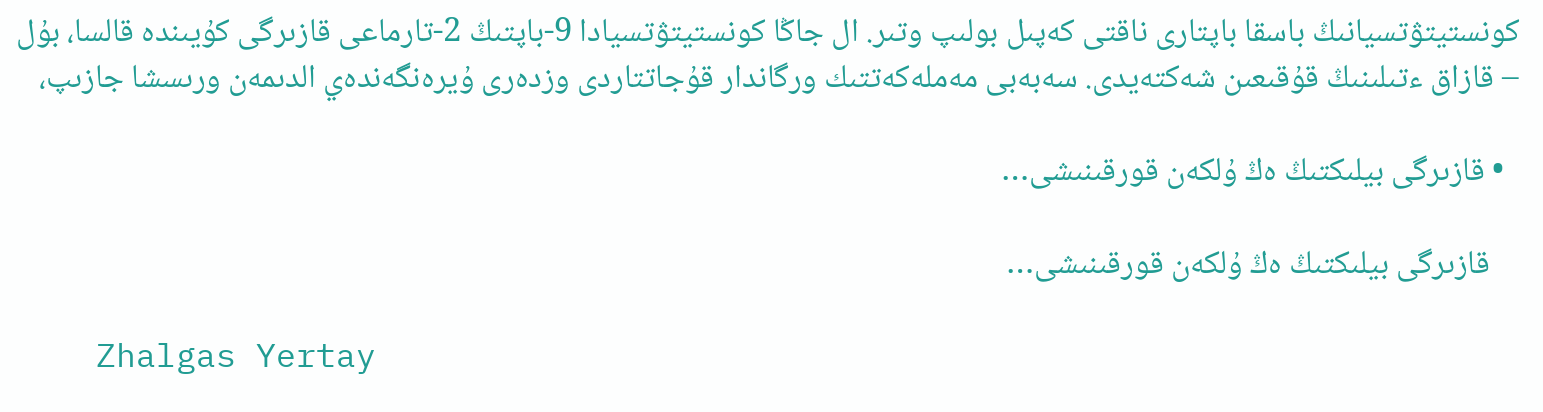كونستيتۋتسيانىڭ باسقا باپتارى ناقتى كەپىل بولىپ وتىر. ال جاڭا كونستيتۋتسيادا 9-باپتىڭ 2-تارماعى قازىرگى كۇيىندە قالسا، بۇل – قازاق ءتىلىنىڭ قۇقىعىن شەكتەيدى. سەبەبى مەملەكەتتىك ورگاندار قۇجاتتاردى وزدەرى ۇيرەنگەندەي الدىمەن ورىسشا جازىپ،

  • قازىرگى بيلىكتىڭ ەڭ ۇلكەن قورقىنىشى…

    قازىرگى بيلىكتىڭ ەڭ ۇلكەن قورقىنىشى…

    Zhalgas Yertay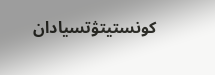كونستيتۋتسيادان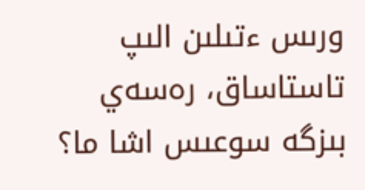ورىس ءتىلىن الىپ تاستاساق، رەسەي بىزگە سوعىس اشا ما؟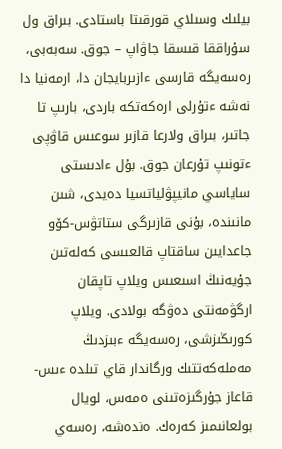بيلىك وسىلاي قورقىتا باستادى. بىراق ول سۇراققا قىسقا جاۋاپ – جوق. سەبەبى، رەسەيگە قارسى ءازىربايجان دا، ارمەنيا دا نەشە ءتۇرلى ارەكەتكە باردى، بارىپ تا جاتىر، بىراق ولارعا قازىر سوعىس قاۋپى ءتونىپ تۇرعان جوق. بۇل ءادىستى ساياسي مانيپۋلياتسيا دەيدى، شىن مانىندە، بۇنى قازىرگى ستاتۋس-كۆو جاعدايىن ساقتاپ قالعىسى كەلەتىن جۇيەنىڭ اسىعىس ويلاپ تاپقان ارگۋمەنتى دەۋگە بولادى. ويلاپ كورىڭىزشى، رەسەيگە ءبىزدىڭ مەملەكەتتىك ورگاندار قاي تىلدە ءىس-قاعاز جۇرگىزەتىنى ەمەس، لويال بولعانىمىز كەرەك. ەندەشە، رەسەي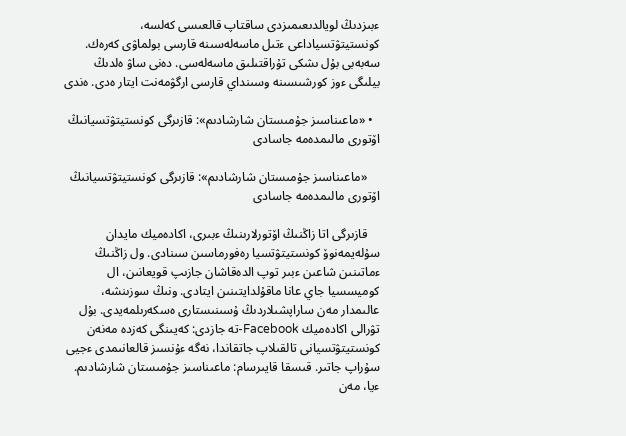ءبىزدىڭ لويالدىعىمىزدى ساقتاپ قالعىسى كەلسە، كونستيتۋتسياداعى ءتىل ماسەلەسىنە قارسى بولماۋى كەرەك. سەبەبى بۇل ىشكى تۇراقتىلىق ماسەلەسى. دەنى ساۋ ەلدىڭ بيلىگى ءوز كورشىسىنە وسىنداي قارسى ارگۋمەنت ايتار ەدى. ەندى

  • «ماعىناسىز جۇمىستان شارشادىم»: قازىرگى كونستيتۋتسيانىڭ اۆتورى مالىمدەمە جاسادى

    «ماعىناسىز جۇمىستان شارشادىم»: قازىرگى كونستيتۋتسيانىڭ اۆتورى مالىمدەمە جاسادى

    قازىرگى اتا زاڭنىڭ اۆتورلارىنىڭ ءبىرى، اكادەميك مايدان سۇلەيمەنوۆ كونستيتۋتسيا رەفورماسىن سىنادى. ول زاڭنىڭ ءماتىنىن شاعىن ءبىر توپ الدەقاشان جازىپ قويعانىن، ال كوميسسيا جاي عانا ماقۇلدايتىنىن ايتادى. ونىڭ سوزىنشە، عالىمدار مەن ساراپشىلاردىڭ ۇسىنىستارى ەسكەرىلمەيدى. بۇل تۋرالى اكادەميك Facebook-تە جازدى: كەيىنگى كەزدە مەنەن كونستيتۋتسيانى تالقىلاپ جاتقاندا، نەگە ءۇنسىز قالعانىمدى ءجيى سۇراپ جاتىر. قىسقا قايىرسام: ماعىناسىز جۇمىستان شارشادىم. ءيا، مەن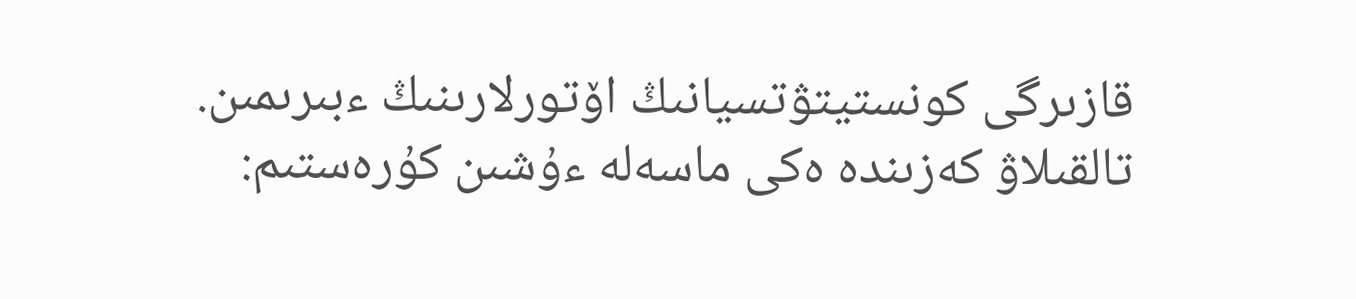قازىرگى كونستيتۋتسيانىڭ اۆتورلارىنىڭ ءبىرىمىن. تالقىلاۋ كەزىندە ەكى ماسەلە ءۇشىن كۇرەستىم: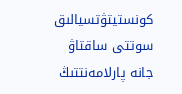كونستيتۋتسيالىق سوتتى ساقتاۋ جانە پارلامەنتتىڭ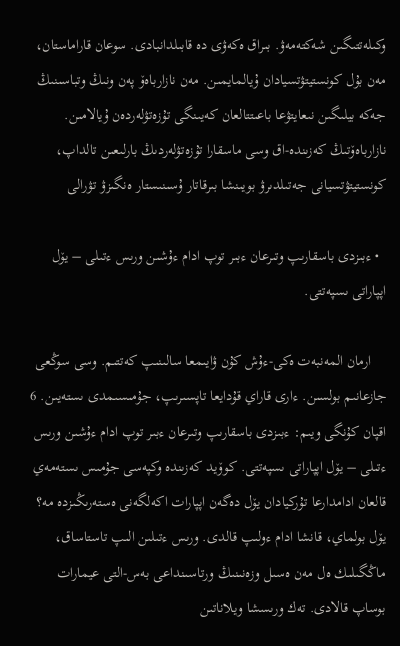وكىلەتتىگىن شەكتەمەۋ. بىراق ەكەۋى دە قابىلدانبادى. سوعان قاراماستان، مەن بۇل كونستيتۋتسيادان ۇيالمايمىن. مەن نازارباەۆ پەن ونىڭ وتباسىنىڭ جەكە بيلىگىن نىعايتۋعا باعىتتالعان كەيىنگى تۇزەتۋلەردەن ۇيالامىن. نازارباەۆتىڭ كەزىندە-اق وسى ماسقارا تۇزەتۋلەردىڭ بارلىعىن تالداپ، كونستيتۋتسيانى جەتىلدىرۋ بويىنشا بىرقاتار ۇسىنىستار ەنگىزۋ تۋرالى

  • ءبىزدى باسقارىپ وتىرعان ءبىر توپ ادام ءۇشىن ورىس ءتىلى – يۆل اپپاراتى ىسپەتتى.

    ارمان المەنبەت ەكى-ءۇش كۇن ۋايىمعا سالىنىپ كەتتىم. وسى سوڭعى جازعانىم بولسىن. ءارى قاراي قۇدايعا تاپسىرىپ، جۇمىسىمدى ىستەيىن. 6 اقپان كۇنگى ويىم: ءبىزدى باسقارىپ وتىرعان ءبىر توپ ادام ءۇشىن ورىس ءتىلى – يۆل اپپاراتى ىسپەتتى. كوۆيد كەزىندە وكپەسى جۇمىس ىستەمەي قالعان ادامدارعا تۇركيادان يۆل دەگەن اپپارات اكەلگەنى ەستەرىڭىزدە مە؟ يۆل بولماي، قانشا ادام ءولىپ قالدى. ورىس ءتىلىن الىپ تاستاساق، ماڭگىلىك ەل مەن ەسىل وزەنىنىڭ ورتاسىنداعى بەس-التى عيمارات بوساپ قالادى. تەك ورىسشا ويلاناتىن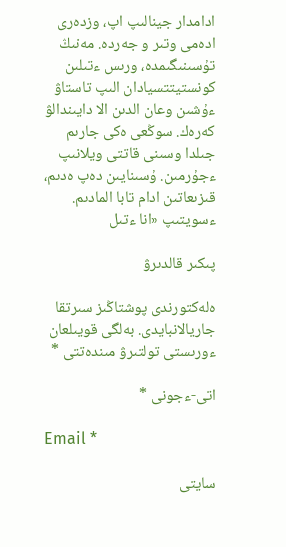ادامدار جينالىپ اپ، وزدەرى ادەمى وتىر و جەردە. مەنىڭ تۇسىنىگىمدە، ورىس ءتىلىن كونستيتتسيادان الىپ تاستاۋ ءۇشىن وعان الدىن الا دايىندالۋ كەرەك. سوڭعى ەكى جارىم جىلدا وسىنى قاتتى ويلانىپ ءجۇرمىن. ۇسىنايىن دەپ ەدىم، قىزىعاتىن ادام تابا المادىم. ءسويتىپ «انا ءتىل

پىكىر قالدىرۋ

ەلەكتورندى پوشتاڭىز سىرتقا جاريالانبايدى. بەلگى قويىلعان ءورىستى تولتىرۋ مىندەتتى *

اتى-ءجونى *

Email *

سايتى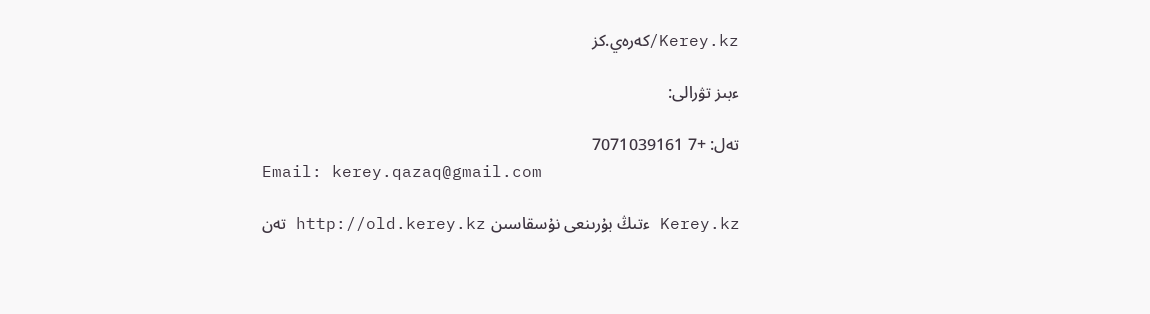Kerey.kz/كەرەي.كز

ءبىز تۋرالى:

تەل: +7 7071039161
Email: kerey.qazaq@gmail.com

Kerey.kz ءتىڭ بۇرىنعى نۇسقاسىن http://old.kerey.kz تەن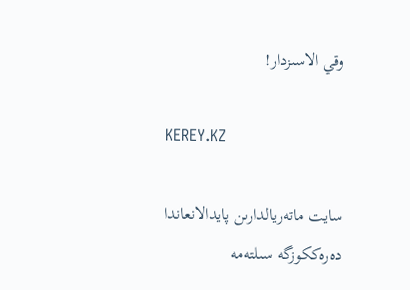وقي الاسىزدار!

KEREY.KZ

سايت ماتەريالدارىن پايدالانعاندا دەرەككوزگە سىلتەمە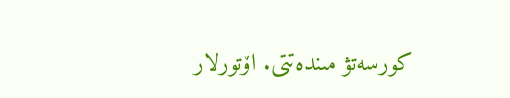كورسەتۋ مىندەتتى. اۆتورلار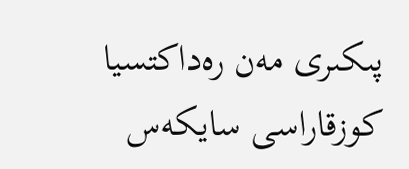پىكىرى مەن رەداكتسيا كوزقاراسى سايكەس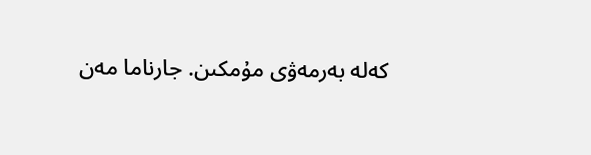كەلە بەرمەۋى مۇمكىن. جارناما مەن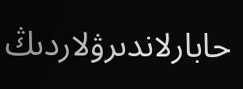حابارلاندىرۋلاردىڭ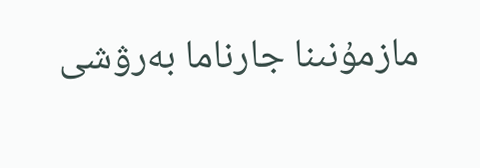مازمۇنىنا جارناما بەرۋشى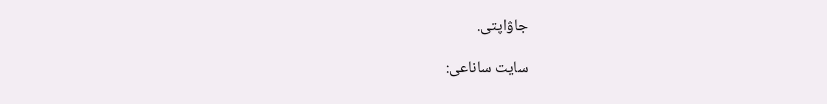جاۋاپتى.

سايت ساناعى: